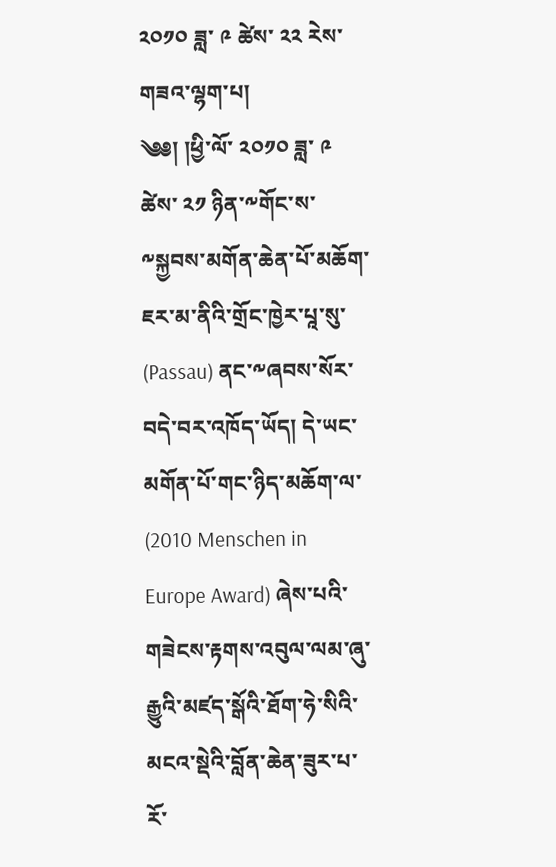༢༠༡༠ ཟླ་ ༩ ཚེས་ ༢༢ རེས་གཟའ་ལྷག་པ།
༄༅། །ཕྱི་ལོ་ ༢༠༡༠ ཟླ་ ༩ ཚེས་ ༢༡ ཉིན་༸གོང་ས་༸སྐྱབས་མགོན་ཆེན་པོ་མཆོག་ཇར་མ་ནིའི་གྲོང་ཁྱེར་པཱ་སུ་ (Passau) ནང་༸ཞབས་སོར་བདེ་བར་འཁོད་ཡོད། དེ་ཡང་མགོན་པོ་གང་ཉིད་མཆོག་ལ་ (2010 Menschen in Europe Award) ཞེས་པའི་གཟེངས་རྟགས་འབུལ་ལམ་ཞུ་རྒྱུའི་མཛད་སྒོའི་ཐོག་ཧེ་སིའི་མངའ་སྡེའི་བློན་ཆེན་ཟུར་པ་རོ་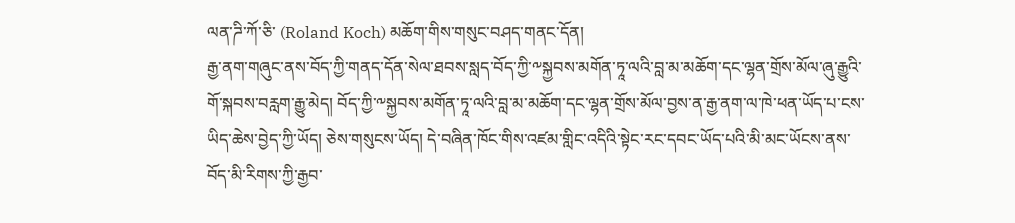ལན་ཌི་ཀོ་ཅི་ (Roland Koch) མཆོག་གིས་གསུང་བཤད་གནང་དོན།
རྒྱ་ནག་གཞུང་ནས་བོད་ཀྱི་གནད་དོན་སེལ་ཐབས་སླད་བོད་ཀྱི་༸སྐྱབས་མགོན་ཏཱ་ལའི་བླ་མ་མཆོག་དང་ལྷན་གྲོས་མོལ་ཞུ་རྒྱུའི་གོ་སྐབས་བརླག་རྒྱུ་མེད། བོད་ཀྱི་༸སྐྱབས་མགོན་ཏཱ་ལའི་བླ་མ་མཆོག་དང་ལྷན་གྲོས་མོལ་བྱས་ན་རྒྱ་ནག་ལ་ཁེ་ཕན་ཡོད་པ་ངས་ཡིད་ཆེས་བྱེད་ཀྱི་ཡོད། ཅེས་གསུངས་ཡོད། དེ་བཞིན་ཁོང་གིས་འཛམ་གླིང་འདིའི་སྟེང་རང་དབང་ཡོད་པའི་མི་མང་ཡོངས་ནས་བོད་མི་རིགས་ཀྱི་རྒྱབ་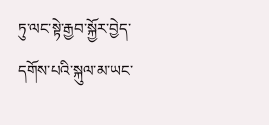ཏུ་ལང་སྟེ་རྒྱབ་སྐྱོར་བྱེད་དགོས་པའི་སྐུལ་མ་ཡང་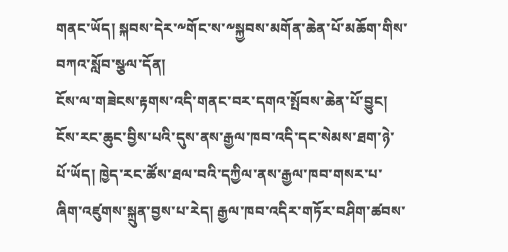གནང་ཡོད། སྐབས་དེར་༸གོང་ས་༸སྐྱབས་མགོན་ཆེན་པོ་མཆོག་གིས་བཀའ་སློབ་སྩལ་དོན།
ངོས་ལ་གཟེངས་རྟགས་འདི་གནང་བར་དགའ་སྤོབས་ཆེན་པོ་བྱུང། ངོས་རང་ཆུང་བྱིས་པའི་དུས་ནས་རྒྱལ་ཁབ་འདི་དང་སེམས་ཐག་ཉེ་པོ་ཡོད། ཁྱེད་རང་ཚོས་ཐལ་བའི་དཀྱིལ་ནས་རྒྱལ་ཁབ་གསར་པ་ཞིག་འཛུགས་སྐྲུན་བྱས་པ་རེད། རྒྱལ་ཁབ་འདིར་གཏོར་བཤིག་ཚབས་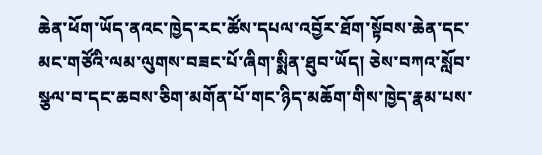ཆེན་ཕོག་ཡོད་ནའང་ཁྱེད་རང་ཚོས་དཔལ་འབྱོར་ཐོག་སྟོབས་ཆེན་དང་མང་གཙོའི་ལམ་ལུགས་བཟང་པོ་ཞིག་སྨིན་ཐུབ་ཡོད། ཅེས་བཀའ་སློབ་སྩལ་བ་དང་ཆབས་ཅིག་མགོན་པོ་གང་ཉིད་མཆོག་གིས་ཁྱེད་རྣམ་པས་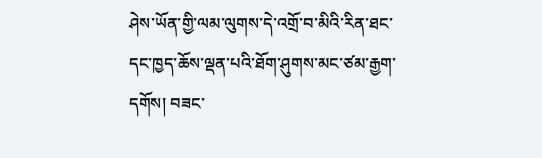ཤེས་ཡོན་གྱི་ལམ་ལུགས་དེ་འགྲོ་བ་མིའི་རིན་ཐང་དང་ཁྱད་ཆོས་ལྡན་པའི་ཐོག་ཤུགས་མང་ཙམ་རྒྱག་དགོས། བཟང་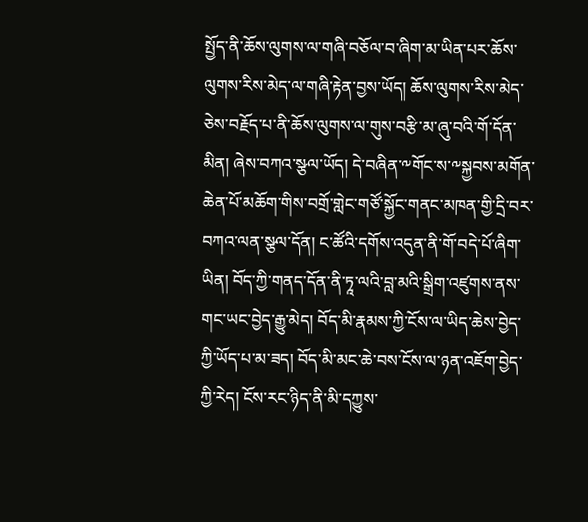སྤྱོད་ནི་ཆོས་ལུགས་ལ་གཞི་བཅོལ་བ་ཞིག་མ་ཡིན་པར་ཆོས་ལུགས་རིས་མེད་ལ་གཞི་རྟེན་བྱས་ཡོད། ཆོས་ལུགས་རིས་མེད་ཅེས་བརྗོད་པ་ནི་ཆོས་ལུགས་ལ་གུས་བརྩི་མ་ཞུ་བའི་གོ་དོན་མིན། ཞེས་བཀའ་སྩལ་ཡོད། དེ་བཞིན་༸གོང་ས་༸སྐྱབས་མགོན་ཆེན་པོ་མཆོག་གིས་བགྲོ་གླེང་གཙོ་སྐྱོང་གནང་མཁན་གྱི་དྲི་བར་བཀའ་ལན་སྩལ་དོན། ང་ཚོའི་དགོས་འདུན་ནི་གོ་བདེ་པོ་ཞིག་ཡིན། བོད་ཀྱི་གནད་དོན་ནི་ཏཱ་ལའི་བླ་མའི་སྒྲིག་འཛུགས་ནས་གང་ཡང་བྱེད་རྒྱུ་མེད། བོད་མི་རྣམས་ཀྱི་ངོས་ལ་ཡིད་ཆེས་བྱེད་ཀྱི་ཡོད་པ་མ་ཟད། བོད་མི་མང་ཆེ་བས་ངོས་ལ་ཉན་འཇོག་བྱེད་ཀྱི་རེད། ངོས་རང་ཉིད་ནི་མི་དཀྱུས་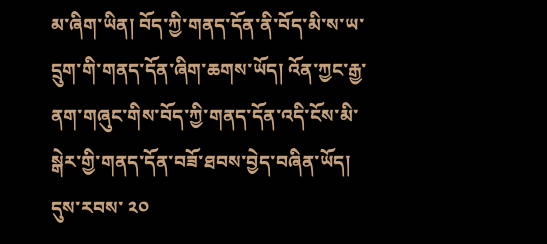མ་ཞིག་ཡིན། བོད་ཀྱི་གནད་དོན་ནི་བོད་མི་ས་ཡ་དྲུག་གི་གནད་དོན་ཞིག་ཆགས་ཡོད། འོན་ཀྱང་རྒྱ་ནག་གཞུང་གིས་བོད་ཀྱི་གནད་དོན་འདི་ངོས་མི་སྒེར་གྱི་གནད་དོན་བཟོ་ཐབས་བྱེད་བཞིན་ཡོད། དུས་རབས་ ༢༠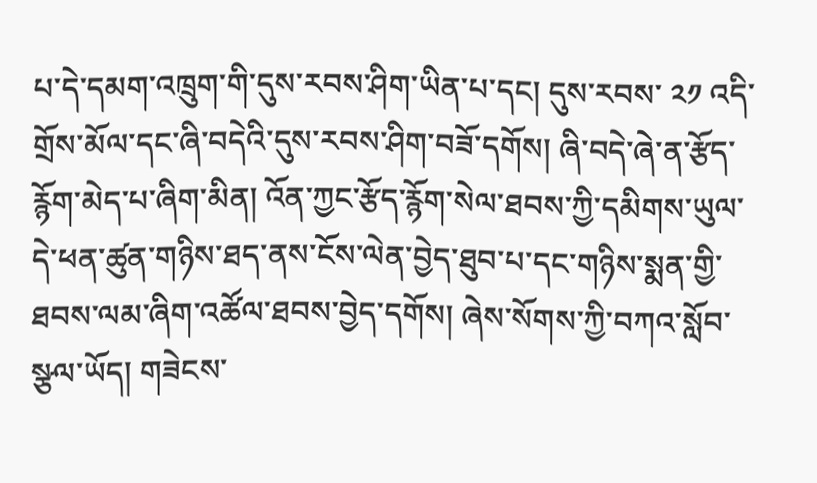པ་དེ་དམག་འཁྲུག་གི་དུས་རབས་ཤིག་ཡིན་པ་དང། དུས་རབས་ ༢༡ འདི་གྲོས་མོལ་དང་ཞི་བདེའི་དུས་རབས་ཤིག་བཟོ་དགོས། ཞི་བདེ་ཞེ་ན་རྩོད་རྙོག་མེད་པ་ཞིག་མིན། འོན་ཀྱང་རྩོད་རྙོག་སེལ་ཐབས་ཀྱི་དམིགས་ཡུལ་དེ་ཕན་ཚུན་གཉིས་ཐད་ནས་ངོས་ལེན་བྱེད་ཐུབ་པ་དང་གཉིས་སྨན་གྱི་ཐབས་ལམ་ཞིག་འཚོལ་ཐབས་བྱེད་དགོས། ཞེས་སོགས་ཀྱི་བཀའ་སློབ་སྩལ་ཡོད། གཟེངས་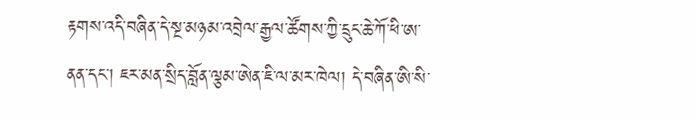རྟགས་འདི་བཞིན་དེ་སྔ་མཉམ་འབྲེལ་རྒྱལ་ཚོགས་ཀྱི་དྲུང་ཆེ་ཀོ་ཕི་ཨ་ནན་དང་། ཇར་མན་སྲིད་བློན་ལྕམ་ཨེན་ཇི་ལ་མར་ཁེལ། དེ་བཞིན་ཨི་སི་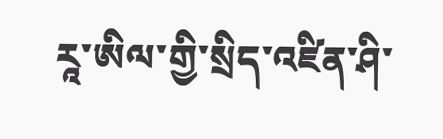རཱ་ཨིལ་གྱི་སྲིད་འཛིན་ཤི་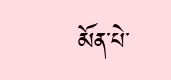མོན་པེ་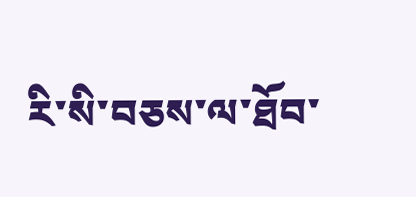རི་སི་བཅས་ལ་ཐོབ་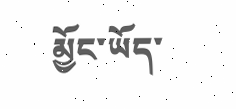མྱོང་ཡོད་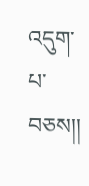འདུག་པ་བཅས།།